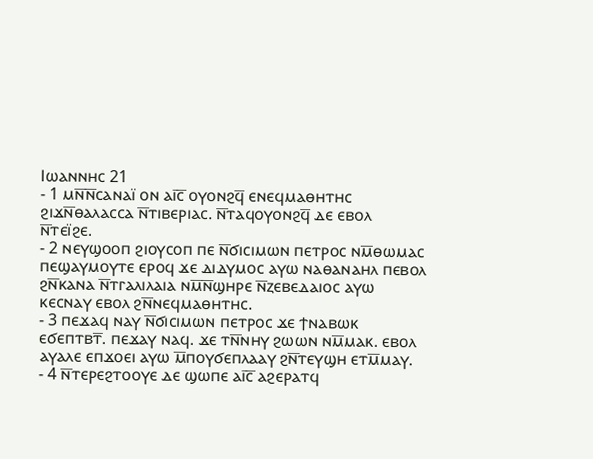Ⲓⲱⲁⲛⲛⲏⲥ 21
- 1 ⲙⲛ̅ⲛ̅ⲥⲁⲛⲁⲓ̈ ⲟⲛ ⲁⲓ̅ⲥ̅ ⲟⲩⲟⲛϩϥ̅ ⲉⲛⲉϥⲙⲁⲑⲏⲧⲏⲥ ϩⲓϫⲛ̅ⲑⲁⲗⲁⲥⲥⲁ ⲛ̅ⲧⲓⲃⲉⲣⲓⲁⲥ. ⲛ̅ⲧⲁϥⲟⲩⲟⲛϩϥ̅ ⲇⲉ ⲉⲃⲟⲗ ⲛ̅ⲧⲉⲓ̈ϩⲉ.
- 2 ⲛⲉⲩϣⲟⲟⲡ ϩⲓⲟⲩⲥⲟⲡ ⲡⲉ ⲛ̅ϭⲓⲥⲓⲙⲱⲛ ⲡⲉⲧⲣⲟⲥ ⲛⲙ̅ⲑⲱⲙⲁⲥ ⲡⲉϣⲁⲩⲙⲟⲩⲧⲉ ⲉⲣⲟϥ ϫⲉ ⲇⲓⲇⲩⲙⲟⲥ ⲁⲩⲱ ⲛⲁⲑⲁⲛⲁⲏⲗ ⲡⲉⲃⲟⲗ ϩⲛ̅ⲕⲁⲛⲁ ⲛ̅ⲧⲅⲁⲗⲓⲗⲁⲓⲁ ⲛⲙ̅ⲛ̅ϣⲏⲣⲉ ⲛ̅ⲍⲉⲃⲉⲇⲁⲓⲟⲥ ⲁⲩⲱ ⲕⲉⲥⲛⲁⲩ ⲉⲃⲟⲗ ϩⲛ̅ⲛⲉϥⲙⲁⲑⲏⲧⲏⲥ.
- 3 ⲡⲉϫⲁϥ ⲛⲁⲩ ⲛ̅ϭⲓⲥⲓⲙⲱⲛ ⲡⲉⲧⲣⲟⲥ ϫⲉ ϯⲛⲁⲃⲱⲕ ⲉϭⲉⲡⲧⲃⲧ̅. ⲡⲉϫⲁⲩ ⲛⲁϥ. ϫⲉ ⲧⲛ̅ⲛⲏⲩ ϩⲱⲱⲛ ⲛⲙ̅ⲙⲁⲕ. ⲉⲃⲟⲗ ⲁⲩⲁⲗⲉ ⲉⲡϫⲟⲉⲓ ⲁⲩⲱ ⲙ̅ⲡⲟⲩϭⲉⲡⲗⲁⲁⲩ ϩⲛ̅ⲧⲉⲩϣⲏ ⲉⲧⲙ̅ⲙⲁⲩ.
- 4 ⲛ̅ⲧⲉⲣⲉϩⲧⲟⲟⲩⲉ ⲇⲉ ϣⲱⲡⲉ ⲁⲓ̅ⲥ̅ ⲁϩⲉⲣⲁⲧϥ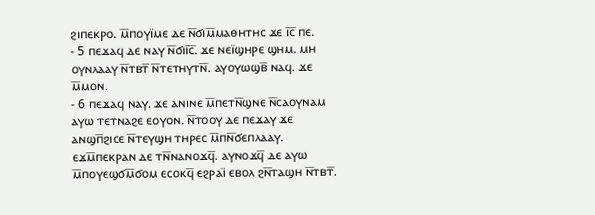ϩⲓⲡⲉⲕⲣⲟ. ⲙ̅ⲡⲟⲩⲓ̈ⲙⲉ ⲇⲉ ⲛ̅ϭⲓⲙ̅ⲙⲁⲑⲏⲧⲏⲥ ϫⲉ ⲓ̅ⲥ̅ ⲡⲉ.
- 5 ⲡⲉϫⲁϥ ⲇⲉ ⲛⲁⲩ ⲛ̅ϭⲓⲓ̅ⲥ̅. ϫⲉ ⲛⲉⲓ̈ϣⲏⲣⲉ ϣⲏⲙ. ⲙⲏ ⲟⲩⲛⲗⲁⲁⲩ ⲛ̅ⲧⲃⲧ̅ ⲛ̅ⲧⲉⲧⲏⲩⲧⲛ̅. ⲁⲩⲟⲩⲱϣⲃ̅ ⲛⲁϥ. ϫⲉ ⲙ̅ⲙⲟⲛ.
- 6 ⲡⲉϫⲁϥ ⲛⲁⲩ. ϫⲉ ⲁⲛⲓⲛⲉ ⲙ̅ⲡⲉⲧⲛ̅ϣⲛⲉ ⲛ̅ⲥⲁⲟⲩⲛⲁⲙ ⲁⲩⲱ ⲧⲉⲧⲛⲁϩⲉ ⲉⲟⲩⲟⲛ. ⲛ̅ⲧⲟⲟⲩ ⲇⲉ ⲡⲉϫⲁⲩ ϫⲉ ⲁⲛϣⲡ̅ϩⲓⲥⲉ ⲛ̅ⲧⲉⲩϣⲏ ⲧⲏⲣⲉⲥ ⲙ̅ⲡⲛ̅ϭⲉⲡⲗⲁⲁⲩ. ⲉϫⲙ̅ⲡⲉⲕⲣⲁⲛ ⲇⲉ ⲧⲛ̅ⲛⲁⲛⲟϫϥ̅. ⲁⲩⲛⲟϫϥ̅ ⲇⲉ ⲁⲩⲱ ⲙ̅ⲡⲟⲩⲉϣϭⲙ̅ϭⲟⲙ ⲉⲥⲟⲕϥ̅ ⲉϩⲣⲁⲓ̈ ⲉⲃⲟⲗ ϩⲛ̅ⲧⲁϣⲏ ⲛ̅ⲧⲃⲧ̅.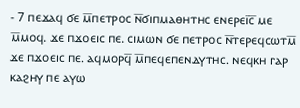- 7 ⲡⲉϫⲁϥ ϭⲉ ⲙ̅ⲡⲉⲧⲣⲟⲥ ⲛ̅ϭⲓⲡⲙⲁⲑⲏⲧⲏⲥ ⲉⲛⲉⲣⲉⲓ̅ⲥ̅ ⲙⲉ ⲙ̅ⲙⲟϥ. ϫⲉ ⲡϫⲟⲉⲓⲥ ⲡⲉ. ⲥⲓⲙⲱⲛ ϭⲉ ⲡⲉⲧⲣⲟⲥ ⲛ̅ⲧⲉⲣⲉϥⲥⲱⲧⲙ̅ ϫⲉ ⲡϫⲟⲉⲓⲥ ⲡⲉ. ⲁϥⲙⲟⲣϥ̅ ⲙ̅ⲡⲉϥⲉⲡⲉⲛⲇⲩⲧⲏⲥ. ⲛⲉϥⲕⲏ ⲅⲁⲣ ⲕⲁϩⲏⲩ ⲡⲉ ⲁⲩⲱ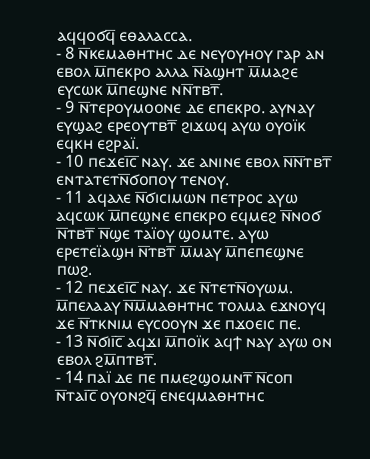ⲁϥϥⲟϭϥ̅ ⲉⲑⲁⲗⲁⲥⲥⲁ.
- 8 ⲛ̅ⲕⲉⲙⲁⲑⲏⲧⲏⲥ ⲇⲉ ⲛⲉⲩⲟⲩⲏⲟⲩ ⲅⲁⲣ ⲁⲛ ⲉⲃⲟⲗ ⲙ̅ⲡⲉⲕⲣⲟ ⲁⲗⲗⲁ ⲛ̅ⲁϣⲏⲧ ⲙ̅ⲙⲁϩⲉ ⲉⲩⲥⲱⲕ ⲙ̅ⲡⲉϣⲛⲉ ⲛⲛ̅ⲧⲃⲧ̅.
- 9 ⲛ̅ⲧⲉⲣⲟⲩⲙⲟⲟⲛⲉ ⲇⲉ ⲉⲡⲉⲕⲣⲟ. ⲁⲩⲛⲁⲩ ⲉⲩϣⲁϩ ⲉⲣⲉⲟⲩⲧⲃⲧ̅ ϩⲓϫⲱϥ ⲁⲩⲱ ⲟⲩⲟⲓ̈ⲕ ⲉϥⲕⲏ ⲉϩⲣⲁⲓ̈.
- 10 ⲡⲉϫⲉⲓ̅ⲥ̅ ⲛⲁⲩ. ϫⲉ ⲁⲛⲓⲛⲉ ⲉⲃⲟⲗ ⲛ̅ⲛ̅ⲧⲃⲧ̅ ⲉⲛⲧⲁⲧⲉⲧⲛ̅ϭⲟⲡⲟⲩ ⲧⲉⲛⲟⲩ.
- 11 ⲁϥⲁⲗⲉ ⲛ̅ϭⲓⲥⲓⲙⲱⲛ ⲡⲉⲧⲣⲟⲥ ⲁⲩⲱ ⲁϥⲥⲱⲕ ⲙ̅ⲡⲉϣⲛⲉ ⲉⲡⲉⲕⲣⲟ ⲉϥⲙⲉϩ ⲛ̅ⲛⲟϭ ⲛ̅ⲧⲃⲧ̅ ⲛ̅ϣⲉ ⲧⲁⲓ̈ⲟⲩ ϣⲟⲙⲧⲉ. ⲁⲩⲱ ⲉⲣⲉⲧⲉⲓ̈ⲁϣⲏ ⲛ̅ⲧⲃⲧ̅ ⲙ̅ⲙⲁⲩ ⲙ̅ⲡⲉⲡⲉϣⲛⲉ ⲡⲱϩ.
- 12 ⲡⲉϫⲉⲓ̅ⲥ̅ ⲛⲁⲩ. ϫⲉ ⲛ̅ⲧⲉⲧⲛ̅ⲟⲩⲱⲙ. ⲙ̅ⲡⲉⲗⲁⲁⲩ ⲛ̅ⲙ̅ⲙⲁⲑⲏⲧⲏⲥ ⲧⲟⲗⲙⲁ ⲉϫⲛⲟⲩϥ ϫⲉ ⲛ̅ⲧⲕⲛⲓⲙ ⲉⲩⲥⲟⲟⲩⲛ ϫⲉ ⲡϫⲟⲉⲓⲥ ⲡⲉ.
- 13 ⲛ̅ϭⲓⲓ̅ⲥ̅ ⲁϥϫⲓ ⲙ̅ⲡⲟⲓ̈ⲕ ⲁϥϯ ⲛⲁⲩ ⲁⲩⲱ ⲟⲛ ⲉⲃⲟⲗ ϩⲙ̅ⲡⲧⲃⲧ̅.
- 14 ⲡⲁⲓ̈ ⲇⲉ ⲡⲉ ⲡⲙⲉϩϣⲟⲙⲛⲧ̅ ⲛ̅ⲥⲟⲡ ⲛ̅ⲧⲁⲓ̅ⲥ̅ ⲟⲩⲟⲛϩϥ̅ ⲉⲛⲉϥⲙⲁⲑⲏⲧⲏⲥ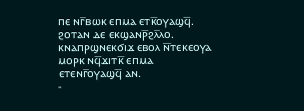ⲡⲉ ⲛⲅ̅ⲃⲱⲕ ⲉⲡⲙⲁ ⲉⲧⲕ̅ⲟⲩⲁϣϥ̅. ϩⲟⲧⲁⲛ ⲇⲉ ⲉⲕϣⲁⲛⲣ̅ϩⲗ̅ⲗⲟ. ⲕⲛⲁⲡⲣϣⲛⲉⲕϭⲓϫ ⲉⲃⲟⲗ ⲛ̅ⲧⲉⲕⲉⲟⲩⲁ ⲙⲟⲣⲕ ⲛϥ̅ϫⲓⲧⲕ̅ ⲉⲡⲙⲁ ⲉⲧⲉⲛⲅ̅ⲟⲩⲁϣϥ̅ ⲁⲛ.
-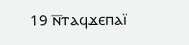19 ⲛ̅ⲧⲁϥϫⲉⲡⲁⲓ̈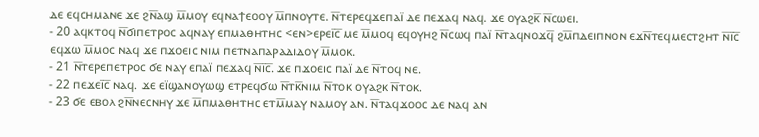ⲇⲉ ⲉϥⲥⲏⲙⲁⲛⲉ ϫⲉ ϩⲛ̅ⲁϣ ⲙ̅ⲙⲟⲩ ⲉϥⲛⲁϯⲉⲟⲟⲩ ⲙ̅ⲡⲛⲟⲩⲧⲉ. ⲛ̅ⲧⲉⲣⲉϥϫⲉⲡⲁⲓ̈ ⲇⲉ ⲡⲉϫⲁϥ ⲛⲁϥ. ϫⲉ ⲟⲩⲁϩⲕ̅ ⲛ̅ⲥⲱⲉⲓ.
- 20 ⲁϥⲕⲧⲟϥ ⲛ̅ϭⲓⲡⲉⲧⲣⲟⲥ ⲁϥⲛⲁⲩ ⲉⲡⲙⲁⲑⲏⲧⲏⲥ <ⲉⲛ>ⲉⲣⲉⲓ̅ⲥ̅ ⲙⲉ ⲙ̅ⲙⲟϥ ⲉϥⲟⲩⲏϩ ⲛ̅ⲥⲱϥ ⲡⲁⲓ̈ ⲛ̅ⲧⲁϥⲛⲟϫϥ̅ ϩⲙ̅ⲡⲇⲉⲓⲡⲛⲟⲛ ⲉϫⲛ̅ⲧⲉϥⲙⲉⲥⲧϩⲏⲧ ⲛ̅ⲓ̅ⲥ̅ ⲉϥϫⲱ ⲙ̅ⲙⲟⲥ ⲛⲁϥ ϫⲉ ⲡϫⲟⲉⲓⲥ ⲛⲓⲙ ⲡⲉⲧⲛⲁⲡⲁⲣⲁⲇⲓⲇⲟⲩ ⲙ̅ⲙⲟⲕ.
- 21 ⲛ̅ⲧⲉⲣⲉⲡⲉⲧⲣⲟⲥ ϭⲉ ⲛⲁⲩ ⲉⲡⲁⲓ̈ ⲡⲉϫⲁϥ ⲛ̅ⲓ̅ⲥ̅. ϫⲉ ⲡϫⲟⲉⲓⲥ ⲡⲁⲓ̈ ⲇⲉ ⲛ̅ⲧⲟϥ ⲛⲉ.
- 22 ⲡⲉϫⲉⲓ̅ⲥ̅ ⲛⲁϥ. ϫⲉ ⲉⲓ̈ϣⲁⲛⲟⲩⲱϣ ⲉⲧⲣⲉϥϭⲱ ⲛ̅ⲧⲕ̅ⲛⲓⲙ ⲛ̅ⲧⲟⲕ ⲟⲩⲁϩⲕ ⲛ̅ⲧⲟⲕ.
- 23 ϭⲉ ⲉⲃⲟⲗ ϩⲛ̅ⲛⲉⲥⲛⲏⲩ ϫⲉ ⲙ̅ⲡⲙⲁⲑⲏⲧⲏⲥ ⲉⲧⲙ̅ⲙⲁⲩ ⲛⲁⲙⲟⲩ ⲁⲛ. ⲛ̅ⲧⲁϥϫⲟⲟⲥ ⲇⲉ ⲛⲁϥ ⲁⲛ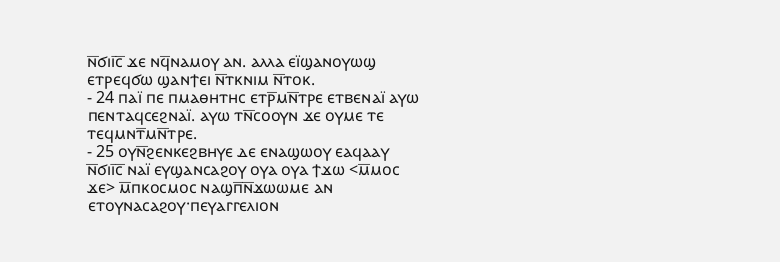ⲛ̅ϭⲓⲓ̅ⲥ̅ ϫⲉ ⲛϥ̅ⲛⲁⲙⲟⲩ ⲁⲛ. ⲁⲗⲗⲁ ⲉⲓ̈ϣⲁⲛⲟⲩⲱϣ ⲉⲧⲣⲉϥϭⲱ ϣⲁⲛϯⲉⲓ ⲛ̅ⲧⲕⲛⲓⲙ ⲛ̅ⲧⲟⲕ.
- 24 ⲡⲁⲓ̈ ⲡⲉ ⲡⲙⲁⲑⲏⲧⲏⲥ ⲉⲧⲣ̅ⲙⲛ̅ⲧⲣⲉ ⲉⲧⲃⲉⲛⲁⲓ̈ ⲁⲩⲱ ⲡⲉⲛⲧⲁϥⲥⲉϩⲛⲁⲓ̈. ⲁⲩⲱ ⲧⲛ̅ⲥⲟⲟⲩⲛ ϫⲉ ⲟⲩⲙⲉ ⲧⲉ ⲧⲉϥⲙⲛⲧ̅ⲙⲛ̅ⲧⲣⲉ.
- 25 ⲟⲩⲛ̅ϩⲉⲛⲕⲉϩⲃⲏⲩⲉ ⲇⲉ ⲉⲛⲁϣⲱⲟⲩ ⲉⲁϥⲁⲁⲩ ⲛ̅ϭⲓⲓ̅ⲥ̅ ⲛⲁⲓ̈ ⲉⲩϣⲁⲛⲥⲁϩⲟⲩ ⲟⲩⲁ ⲟⲩⲁ ϯϫⲱ <ⲙ̅ⲙⲟⲥ ϫⲉ> ⲙ̅ⲡⲕⲟⲥⲙⲟⲥ ⲛⲁϣⲡ̅ⲛ̅ϫⲱⲱⲙⲉ ⲁⲛ ⲉⲧⲟⲩⲛⲁⲥⲁϩⲟⲩ·ⲡⲉⲩⲁⲅⲅⲉⲗⲓⲟⲛ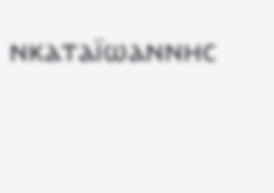ⲛⲕⲁⲧⲁⲓ̈ⲱⲁⲛⲛⲏⲥ